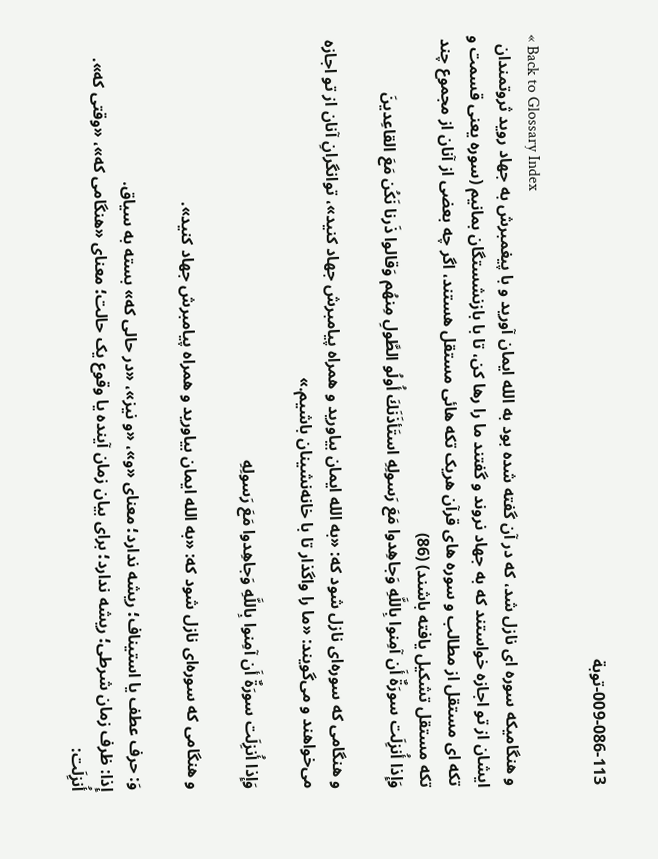009-086-113-توبة

« Back to Glossary Index
و هنگامیکه سوره ای نازل شد، که در آن گفته شده بود به الله ایمان آورید و با پیغمبرش به جهاد روید ثروتمندان ایشان از تو اجازه خواستند که به جهاد نروند و گفتند ما را رها کن، تا با بازنشستگان بمانیم (سوره یعنی قسمت و تکه ای مستقل از مطالب و سوره های قرآن هریک تکه هائی مستقل هستند، اگر چه بعضی از آنان از مجموع چند تکه مستقل تشکیل یافته باشند) (86)
وَإِذا أُنزِلَت سورَةٌ أَن آمِنوا بِاللَّهِ وَجاهِدوا مَعَ رَسولِهِ استَأذَنَكَ أُولُو الطَّولِ مِنهُم وَقالوا ذَرنا نَكُن مَعَ القاعِدينَ

و هنگامی که سوره‌ای نازل شود که: «به الله ایمان بیاورید و همراه پیامبرش جهاد کنید»، توانگرانِ آنان از تو اجازه می‌خواهند و می‌گویند: «ما را واگذار تا با خانه‌نشینان باشیم.»

وَإِذا أُنزِلَت سورَةٌ أَن آمِنوا بِاللَّهِ وَجاهِدوا مَعَ رَسولِهِ

و هنگامی که سوره‌ای نازل شود که: «به الله ایمان بیاورید و همراه پیامبرش جهاد کنید».

وَ: حرف عطف یا استیناف؛ ریشه ندارد؛ معنای «و»، «و نیز»، «در حالی که» بسته به سیاق.
إِذا: ظرف زمان شرطی؛ ریشه ندارد؛ برای بیان زمان آینده یا وقوع یک حالت؛ معنای «هنگامی که»، «وقتی که».
أُنزِلَت: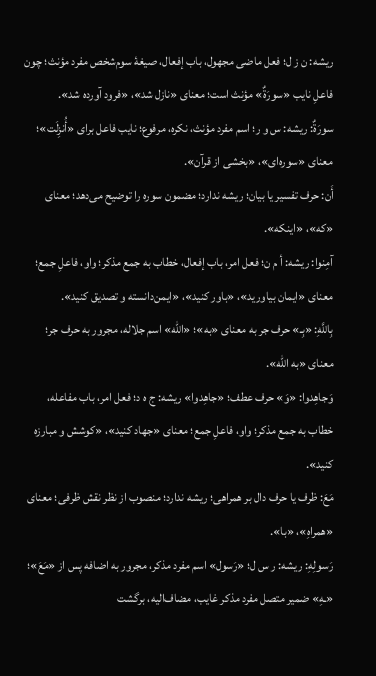ریشه: ن ز ل؛ فعل ماضی مجهول، باب إفعال، صیغهٔ سوم‌شخص مفرد مؤنث؛ چون فاعلِ نایب «سورَةٌ» مؤنث است؛ معنای «نازل شد»، «فرود آورده شد».
سورَةٌ: ریشه: س و ر؛ اسم مفرد مؤنث، نکره، مرفوع؛ نایب فاعل برای «أُنزِلَت»؛ معنای «سوره‌ای»، «بخشی از قرآن».
أَن: حرف تفسیر یا بیان؛ ریشه ندارد؛ مضمون سوره را توضیح می‌دهد؛ معنای «که»، «اینکه».
آمِنوا: ریشه: أ م ن؛ فعل امر، باب إفعال، خطاب به جمع مذکر؛ واو، فاعلِ جمع؛ معنای «ایمان بیاورید»، «باور کنید»، «ایمن‌دانسته و تصدیق کنید».
بِاللَّهِ: «بِـ» حرف جر به معنای «به»؛ «الله» اسم جلاله، مجرور به حرف جر؛ معنای «به الله».
وَجاهِدوا: «وَ» حرف عطف؛ «جاهِدوا» ریشه: ج ه د؛ فعل امر، باب مفاعله، خطاب به جمع مذکر؛ واو، فاعلِ جمع؛ معنای «جهاد کنید»، «کوشش و مبارزه کنید».
مَعَ: ظرف یا حرف دال بر همراهی؛ ریشه ندارد؛ منصوب از نظر نقش ظرفی؛ معنای «همراهِ»، «با».
رَسولِهِ: ریشه: ر س ل؛ «رَسول» اسم مفرد مذکر، مجرور به اضافه پس از «مَعَ»؛ «ـهِ» ضمیر متصل مفرد مذکر غایب، مضاف‌الیه، برگشت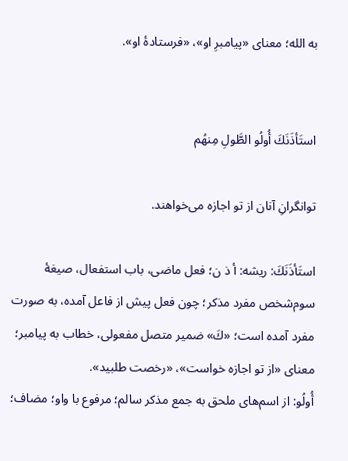به الله؛ معنای «پیامبرِ او»، «فرستادهٔ او».


استَأذَنَكَ أُولُو الطَّولِ مِنهُم

توانگرانِ آنان از تو اجازه می‌خواهند.

استَأذَنَكَ: ریشه: أ ذ ن؛ فعل ماضی، باب استفعال، صیغهٔ سوم‌شخص مفرد مذکر؛ چون فعل پیش از فاعل آمده، به صورت مفرد آمده است؛ «كَ» ضمیر متصل مفعولی، خطاب به پیامبر؛ معنای «از تو اجازه خواست»، «رخصت طلبید».
أُولُو: از اسم‌های ملحق به جمع مذکر سالم؛ مرفوع با واو؛ مضاف؛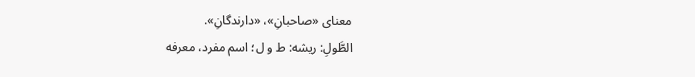معنای «صاحبانِ»، «دارندگانِ».
الطَّولِ: ریشه: ط و ل؛ اسم مفرد، معرفه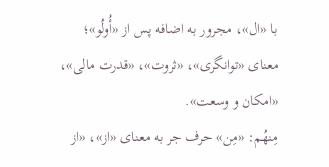با «ال»، مجرور به اضافه پس از «أُولُو»؛ معنای «توانگری»، «ثروت»، «قدرت مالی»، «امکان و وسعت».
مِنهُم: «مِن» حرف جر به معنای «از»، «از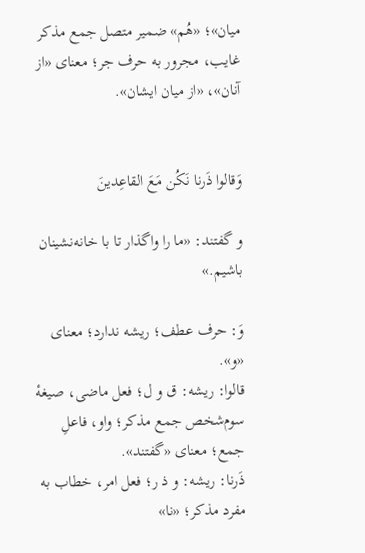میان»؛ «هُم» ضمیر متصل جمع مذکر غایب، مجرور به حرف جر؛ معنای «از آنان»، «از میان ایشان».


وَقالوا ذَرنا نَكُن مَعَ القاعِدينَ

و گفتند: «ما را واگذار تا با خانه‌نشینان باشیم.»

وَ: حرف عطف؛ ریشه ندارد؛ معنای «و».
قالوا: ریشه: ق و ل؛ فعل ماضی، صیغهٔ سوم‌شخص جمع مذکر؛ واو، فاعلِ جمع؛ معنای «گفتند».
ذَرنا: ریشه: و ذ ر؛ فعل امر، خطاب به مفرد مذکر؛ «نا»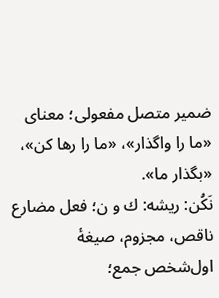ضمیر متصل مفعولی؛ معنای «ما را واگذار»، «ما را رها کن»، «بگذار ما».
نَكُن: ریشه: ك و ن؛ فعل مضارع ناقص، مجزوم، صیغهٔ اول‌شخص جمع؛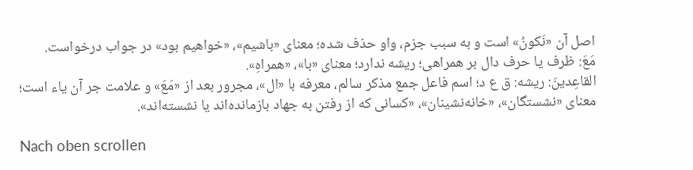اصل آن «نَكونُ» است و به سبب جزم، واو حذف شده؛ معنای «باشیم»، «خواهیم بود» در جواب درخواست.
مَعَ: ظرف یا حرف دال بر همراهی؛ ریشه ندارد؛ معنای «با»، «همراهِ».
القاعِدينَ: ریشه: ق ع د؛ اسم فاعل جمع مذکر سالم، معرفه با «ال»، مجرور بعد از «مَعَ» و علامت جر آن یاء است؛ معنای «نشستگان»، «خانه‌نشینان»، «کسانی که از رفتن به جهاد بازمانده‌اند یا نشسته‌اند».

Nach oben scrollen